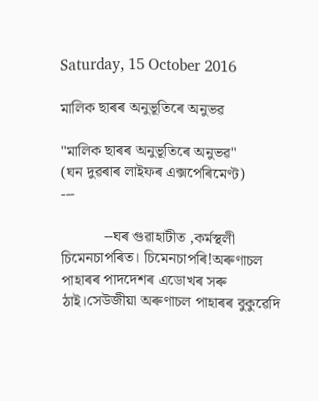Saturday, 15 October 2016

মালিক ছাৰৰ অনুভূতিৰে অনুভৱ

"মালিক ছাৰৰ অনুভূতিৰে অনুভৱ"
(ঘন দুৱৰাৰ লাইফৰ এক্সপেৰিমেণ্ট)
---

           --ঘৰ গুৱাহাটীত ,কর্মস্থলী চিমেনচাপৰিত। চিমেনচাপৰি!অৰুণাচল পাহাৰৰ পাদদেশৰ এডোখৰ সৰু ঠাই।সেউজীয়া অৰুণাচল পাহাৰৰ বুকুৱেদি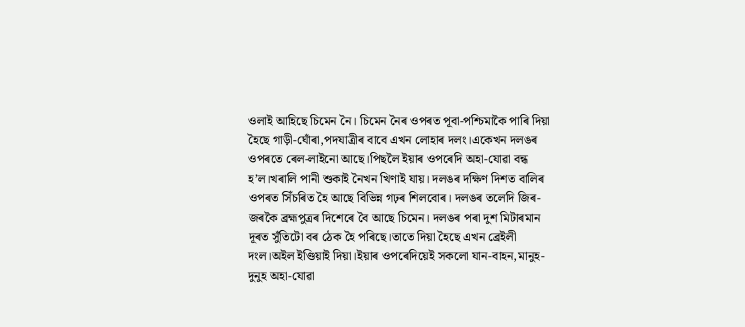ওলাই আহিছে চিমেন নৈ। চিমেন নৈৰ ওপৰত পূবা-পশ্চিমাকৈ পাৰি দিয়া হৈছে গাড়ী-ঘোঁৰা,পদযাত্রীৰ বাবে এখন লোহাৰ দলং।একেখন দলঙৰ ওপৰতে ৰেল-লাইনো আছে।পিছলৈ ইয়াৰ ওপৰেদি অহা-যোৱা বন্ধ হ’ল।খৰালি পানী শুকাই নৈখন খিণাই যায়। দলঙৰ দক্ষিণ দিশত বালিৰ ওপৰত সিঁচৰিত হৈ আছে বিভিন্ন গঢ়ৰ শিলবোৰ। দলঙৰ তলেদি জিৰ-জৰকৈ ব্রহ্মপুত্রৰ দিশেৰে বৈ আছে চিমেন। দলঙৰ পৰা দুশ মিটাৰমান দূৰত সুঁতিটো বৰ ঠেক হৈ পৰিছে।তাতে দিয়া হৈছে এখন ব্রেইলী দংল।অইল ইণ্ডিয়াই দিয়া।ইয়াৰ ওপৰেদিয়েই সকলো যান-বাহন,মানুহ-দুনুহ অহা-যোৱা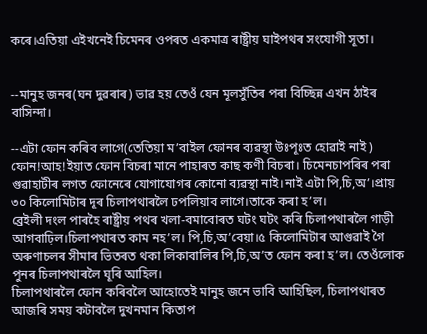কৰে।এতিয়া এইখনেই চিমেনৰ ওপৰত একমাত্র ৰাষ্ট্রীয় ঘাইপথৰ সংযোগী সূতা।


--মানুহ জনৰ(ঘন দুৱৰাৰ) ভাৱ হয় তেওঁ যেন মূলসুঁতিৰ পৰা বিচ্ছিন্ন এখন ঠাইৰ বাসিন্দা।

--এটা ফোন কৰিব লাগে(তেতিয়া ম’বাইল ফোনৰ ব্যৱস্থা উঃপূঃত হোৱাই নাই ) ফোন!আহ!ইয়াত ফোন বিচৰা মানে পাহাৰত কাছ কণী বিচৰা। চিমেনচাপৰিৰ পৰা গুৱাহাটীৰ লগত ফোনেৰে যোগাযোগৰ কোনো ব্যৱস্থা নাই।নাই এটা পি,চি,অ’।প্রায় ৩০ কিলোমিটাৰ দূৰ চিলাপথাৰলৈ ঢপলিয়াব লাগে।তাকে কৰা হ’ল।
ব্রেইলী দংল পাৰহৈ ৰাষ্ট্রীয় পথৰ খলা-বমাবোৰত ঘটং ঘটং কৰি চিলাপথাৰলৈ গাড়ী আগবাঢ়িল।চিলাপথাৰত কাম নহ’ল। পি,চি,অ’বেয়া।৫ কিলোমিটাৰ আগুৱাই গৈ অৰুণাচলৰ সীমাৰ ভিতৰত থকা লিকাবালিৰ পি,চি,অ’ত ফোন কৰা হ’ল। তেওঁলোক পুনৰ চিলাপথাৰলৈ ঘূৰি আহিল।
চিলাপথাৰলৈ ফোন কৰিবলৈ আহোতেই মানুহ জনে ভাবি আহিছিল, চিলাপথাৰত আজৰি সময় কটাবলৈ দুখনমান কিতাপ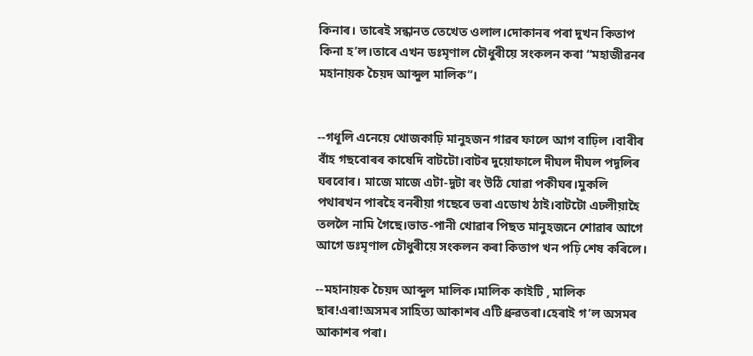কিনাৰ। তাৰেই সন্ধানত তেখেত ওলাল।দোকানৰ পৰা দুখন কিতাপ কিনা হ’ল।তাৰে এখন ডঃমৃণাল চৌধুৰীয়ে সংকলন কৰা “মহাজীৱনৰ মহানায়ক চৈয়দ আব্দুল মালিক”।


--গধূলি এনেয়ে খোজকাঢ়ি মানুহজন গাৱৰ ফালে আগ বাঢ়িল ।বাৰীৰ বাঁহ গছবোৰৰ কাষেদি বাটটো।বাটৰ দুয়োফালে দীঘল দীঘল পদূলিৰ ঘৰবোৰ। মাজে মাজে এটা-দুটা ৰং উঠি যোৱা পকীঘৰ।মুকলি পথাৰখন পাৰহৈ বনৰীয়া গছেৰে ভৰা এডোখ ঠাই।বাটটো এঢলীয়াহৈ তললৈ নামি গৈছে।ভাত-পানী খোৱাৰ পিছত মানুহজনে শোৱাৰ আগে আগে ডঃমৃণাল চৌধুৰীয়ে সংকলন কৰা কিতাপ খন পঢ়ি শেষ কৰিলে।

--মহানায়ক চৈয়দ আব্দুল মালিক।মালিক কাইটি , মালিক ছাৰ!এৰা!অসমৰ সাহিত্য আকাশৰ এটি ধ্রুৱতৰা।হেৰাই গ’ল অসমৰ আকাশৰ পৰা।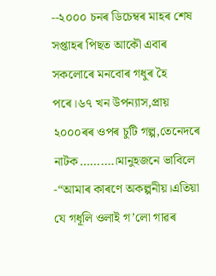--২০০০ চনৰ ডিচেম্বৰ মাহৰ শেষ সপ্তাহৰ পিছত আকৌ এবাৰ সকলোৰে মনবোৰ গধুৰ হৈ পৰে।৬৭ খন উপন্যাস,প্রায় ২০০০ৰৰ ওপৰ চুটি গল্প,তেনেদৰে নাটক……….।মানুহজনে ভাবিলে -“আমাৰ কাৰণে অকল্পনীয়।এতিয়া যে গধূলি ওলাই গ’লো গাৱৰ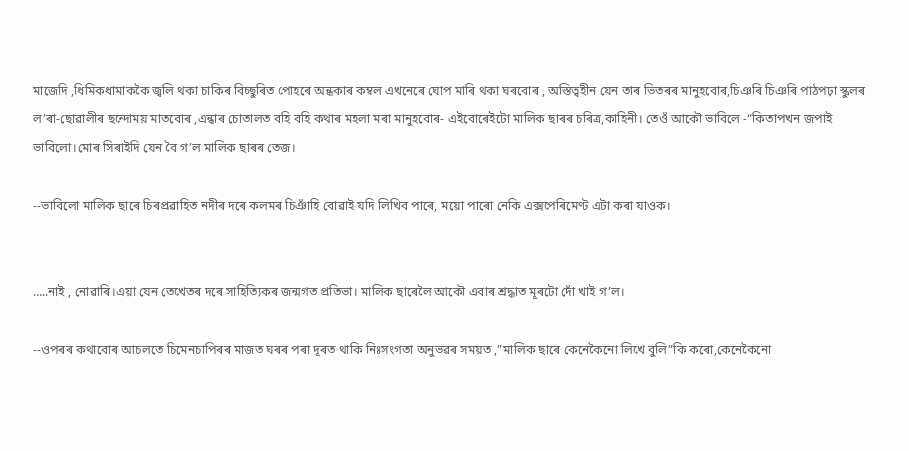মাজেদি ,ধিমিকধামাককৈ জ্বলি থকা চাকিৰ বিচ্ছুৰিত পোহৰে অন্ধকাৰ কম্বল এখনেৰে ঘোপ মাৰি থকা ঘৰবোৰ , অস্তিত্বহীন যেন তাৰ ভিতৰৰ মানুহবোৰ,চিঞৰি চিঞৰি পাঠপঢ়া স্কুলৰ ল’ৰা-ছোৱালীৰ ছন্দোময় মাতবোৰ ,এন্ধাৰ চোতালত বহি বহি কথাৰ মহলা মৰা মানুহবোৰ- এইবোৰেইটো মালিক ছাৰৰ চৰিত্র,কাহিনী। তেওঁ আকৌ ভাবিলে -“কিতাপখন জপাই ভাবিলো।মোৰ সিৰাইদি যেন বৈ গ’ল মালিক ছাৰৰ তেজ।

--ভাবিলো মালিক ছাৰে চিৰপ্রৱাহিত নদীৰ দৰে কলমৰ চিঞাঁহি বোৱাই যদি লিখিব পাৰে, ময়ো পাৰো নেকি এক্সপেৰিমেণ্ট এটা কৰা যাওক।


…..নাই , নোৱাৰি।এয়া যেন তেখেতৰ দৰে সাহিত্যিকৰ জন্মগত প্রতিভা। মালিক ছাৰেলৈ আকৌ এবাৰ শ্রদ্ধাত মূৰটো দোঁ খাই গ’ল।

--ওপৰৰ কথাবোৰ আচলতে চিমেনচাপিৰৰ মাজত ঘৰৰ পৰা দূৰত থাকি নিঃসংগতা অনুভৱৰ সময়ত ,”মালিক ছাৰে কেনেকৈনো লিখে বুলি”কি কৰো,কেনেকৈনো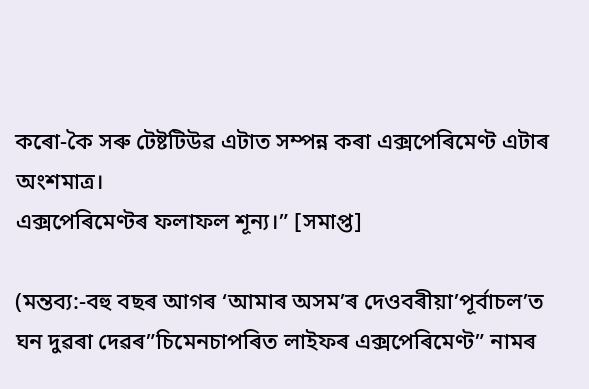কৰো-কৈ সৰু টেষ্টটিউৱ এটাত সম্পন্ন কৰা এক্সপেৰিমেণ্ট এটাৰ অংশমাত্র।
এক্সপেৰিমেণ্টৰ ফলাফল শূন্য।” [সমাপ্ত]

(মন্তব্য:-বহু বছৰ আগৰ ‘আমাৰ অসম’ৰ দেওবৰীয়া’পূর্বাচল’ত ঘন দুৱৰা দেৱৰ”চিমেনচাপৰিত লাইফৰ এক্সপেৰিমেণ্ট” নামৰ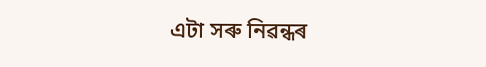এটা সৰু নিৱন্ধৰ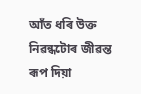আঁত ধৰি উক্ত নিৱন্ধটোৰ জীৱন্ত ৰূপ দিয়া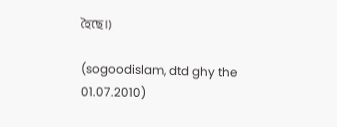হৈছে।)

(sogoodislam, dtd ghy the 01.07.2010)